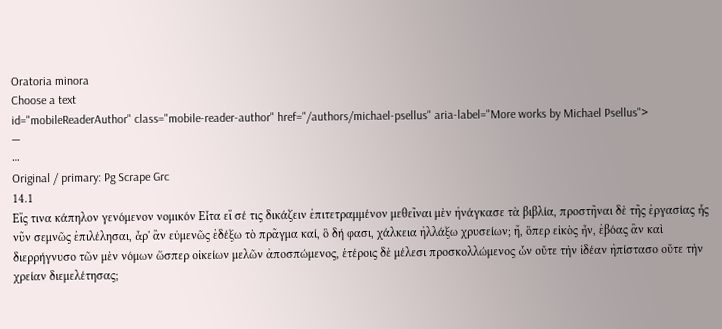Oratoria minora
Choose a text
id="mobileReaderAuthor" class="mobile-reader-author" href="/authors/michael-psellus" aria-label="More works by Michael Psellus">
—
⋯
Original / primary: Pg Scrape Grc
14.1
Εἴς τινα κάπηλον γενόμενον νομικόν Εἶτα εἴ σέ τις δικάζειν ἐπιτετραμμένον μεθεῖναι μὲν ἠνάγκασε τὰ βιβλία, προστῆναι δὲ τῆς ἐργασίας ἧς νῦν σεμνῶς ἐπιλέλησαι, ἆρ' ἂν εὐμενῶς ἐδέξω τὸ πρᾶγμα καί, ὃ δή φασι, χάλκεια ἠλλάξω χρυσείων; ἤ, ὅπερ εἰκὸς ἦν, ἐβόας ἂν καὶ διερρήγνυσο τῶν μὲν νόμων ὥσπερ οἰκείων μελῶν ἀποσπώμενος, ἑτέροις δὲ μέλεσι προσκολλώμενος ὧν οὔτε τὴν ἰδέαν ἠπίστασο οὔτε τὴν χρείαν διεμελέτησας;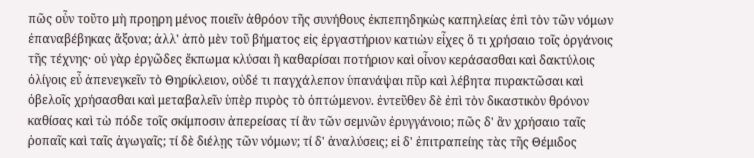πῶς οὖν τοῦτο μὴ προῃρη μένος ποιεῖν ἀθρόον τῆς συνήθους ἐκπεπηδηκὼς καπηλείας ἐπὶ τὸν τῶν νόμων ἐπαναβέβηκας ἄξονα; ἀλλ' ἀπὸ μὲν τοῦ βήματος εἰς ἐργαστήριον κατιὼν εἶχες ὅ τι χρήσαιο τοῖς ὀργάνοις τῆς τέχνης· οὐ γὰρ ἐργῶδες ἔκπωμα κλύσαι ἢ καθαρίσαι ποτήριον καὶ οἶνον κεράσασθαι καὶ δακτύλοις ὀλίγοις εὖ ἀπενεγκεῖν τὸ Θηρίκλειον, οὐδέ τι παγχάλεπον ὑπανάψαι πῦρ καὶ λέβητα πυρακτῶσαι καὶ ὀβελοῖς χρήσασθαι καὶ μεταβαλεῖν ὑπὲρ πυρὸς τὸ ὀπτώμενον. ἐντεῦθεν δὲ ἐπὶ τὸν δικαστικὸν θρόνον καθίσας καὶ τὼ πόδε τοῖς σκίμποσιν ἀπερείσας τί ἂν τῶν σεμνῶν ἐρυγγάνοιο; πῶς δ' ἂν χρήσαιο ταῖς ῥοπαῖς καὶ ταῖς ἀγωγαῖς; τί δὲ διέλῃς τῶν νόμων; τί δ' ἀναλύσεις; εἰ δ' ἐπιτραπείης τὰς τῆς Θέμιδος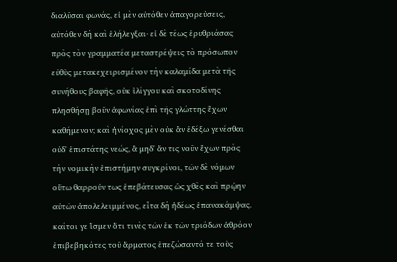διαλῦσαι φωνάς, εἰ μὲν αὐτόθεν ἀπαγορεύσεις, αὐτόθεν δὴ καὶ ἐλήλεγξαι· εἰ δὲ τέως ἐρυθριάσας πρὸς τὸν γραμματέα μεταστρέψεις τὸ πρόσωπον εὐθὺς μετακεχειρισμένον τὴν καλαμίδα μετὰ τῆς συνήθους βαφῆς, οὐκ ἰλίγγου καὶ σκοτοδίνης πλησθήσῃ βοῦν ἀφωνίας ἐπὶ τῆς γλώττης ἔχων καθήμενον; καὶ ἡνίοχος μὲν οὐκ ἂν ἐδέξω γενέσθαι οὐδ' ἐπιστάτης νεώς, ἃ μηδ' ἄν τις νοῦν ἔχων πρὸς τὴν νομικὴν ἐπιστήμην συγκρίνοι, τῶν δὲ νόμων οὕτω θαρρούν τως ἐπεβάτευσας ὡς χθὲς καὶ πρῴην αὐτῶν ἀπολελειμμένος, εἶτα δὴ ἡδέως ἐπανακάμψας. καίτοι γε ἴσμεν ὅτι τινὲς τῶν ἐκ τῶν τριόδων ἀθρόον ἐπιβεβηκότες τοῦ ἅρματος ἐπεζώσαντό τε τοὺς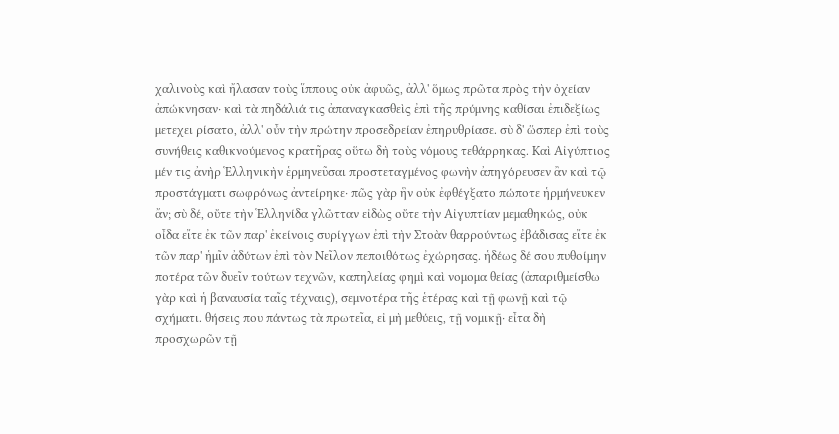χαλινοὺς καὶ ἤλασαν τοὺς ἵππους οὐκ ἀφυῶς, ἀλλ' ὅμως πρῶτα πρὸς τὴν ὀχείαν ἀπώκνησαν· καὶ τὰ πηδάλιά τις ἀπαναγκασθεὶς ἐπὶ τῆς πρύμνης καθίσαι ἐπιδεξίως μετεχει ρίσατο, ἀλλ' οὖν τὴν πρώτην προσεδρείαν ἐπηρυθρίασε. σὺ δ' ὥσπερ ἐπὶ τοὺς συνήθεις καθικνούμενος κρατῆρας οὕτω δὴ τοὺς νόμους τεθάρρηκας. Καὶ Αἰγύπτιος μέν τις ἀνὴρ Ἑλληνικὴν ἑρμηνεῦσαι προστεταγμένος φωνὴν ἀπηγόρευσεν ἂν καὶ τῷ προστάγματι σωφρόνως ἀντείρηκε· πῶς γὰρ ἣν οὐκ ἐφθέγξατο πώποτε ἡρμήνευκεν ἄν; σὺ δέ, οὔτε τὴν Ἑλληνίδα γλῶτταν εἰδὼς οὔτε τὴν Αἰγυπτίαν μεμαθηκώς, οὐκ οἶδα εἴτε ἐκ τῶν παρ' ἐκείνοις συρίγγων ἐπὶ τὴν Στοὰν θαρρούντως ἐβάδισας εἴτε ἐκ τῶν παρ' ἡμῖν ἀδύτων ἐπὶ τὸν Νεῖλον πεποιθότως ἐχώρησας. ἡδέως δέ σου πυθοίμην ποτέρα τῶν δυεῖν τούτων τεχνῶν, καπηλείας φημὶ καὶ νομομα θείας (ἀπαριθμείσθω γὰρ καὶ ἡ βαναυσία ταῖς τέχναις), σεμνοτέρα τῆς ἑτέρας καὶ τῇ φωνῇ καὶ τῷ σχήματι. θήσεις που πάντως τὰ πρωτεῖα, εἰ μὴ μεθύεις, τῇ νομικῇ· εἶτα δὴ προσχωρῶν τῇ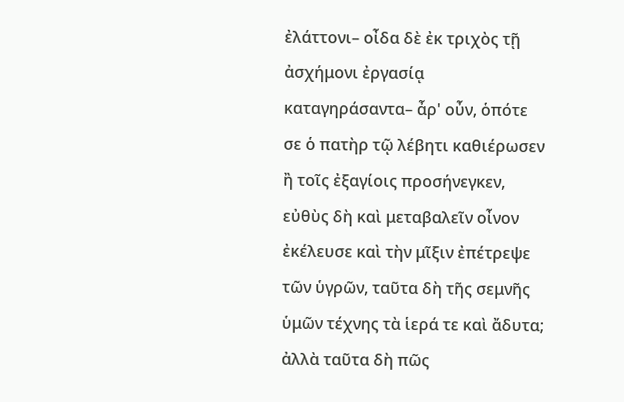ἐλάττονι– οἶδα δὲ ἐκ τριχὸς τῇ ἀσχήμονι ἐργασίᾳ καταγηράσαντα– ἆρ' οὖν, ὁπότε σε ὁ πατὴρ τῷ λέβητι καθιέρωσεν ἢ τοῖς ἐξαγίοις προσήνεγκεν, εὐθὺς δὴ καὶ μεταβαλεῖν οἶνον ἐκέλευσε καὶ τὴν μῖξιν ἐπέτρεψε τῶν ὑγρῶν, ταῦτα δὴ τῆς σεμνῆς ὑμῶν τέχνης τὰ ἱερά τε καὶ ἄδυτα; ἀλλὰ ταῦτα δὴ πῶς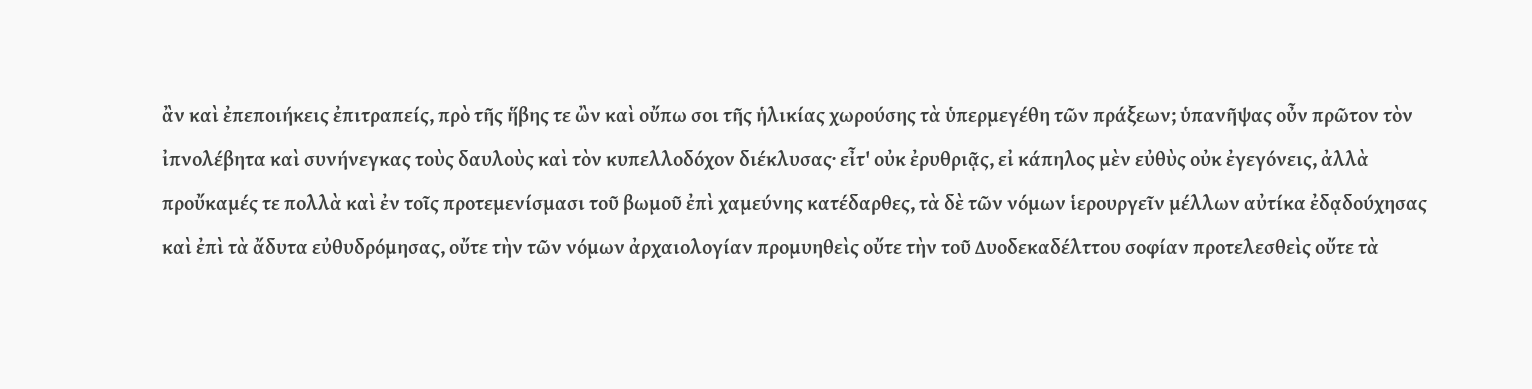ἂν καὶ ἐπεποιήκεις ἐπιτραπείς, πρὸ τῆς ἥβης τε ὢν καὶ οὔπω σοι τῆς ἡλικίας χωρούσης τὰ ὑπερμεγέθη τῶν πράξεων; ὑπανῆψας οὖν πρῶτον τὸν ἰπνολέβητα καὶ συνήνεγκας τοὺς δαυλοὺς καὶ τὸν κυπελλοδόχον διέκλυσας· εἶτ' οὐκ ἐρυθριᾷς, εἰ κάπηλος μὲν εὐθὺς οὐκ ἐγεγόνεις, ἀλλὰ προὔκαμές τε πολλὰ καὶ ἐν τοῖς προτεμενίσμασι τοῦ βωμοῦ ἐπὶ χαμεύνης κατέδαρθες, τὰ δὲ τῶν νόμων ἱερουργεῖν μέλλων αὐτίκα ἐδᾳδούχησας καὶ ἐπὶ τὰ ἄδυτα εὐθυδρόμησας, οὔτε τὴν τῶν νόμων ἀρχαιολογίαν προμυηθεὶς οὔτε τὴν τοῦ Δυοδεκαδέλττου σοφίαν προτελεσθεὶς οὔτε τὰ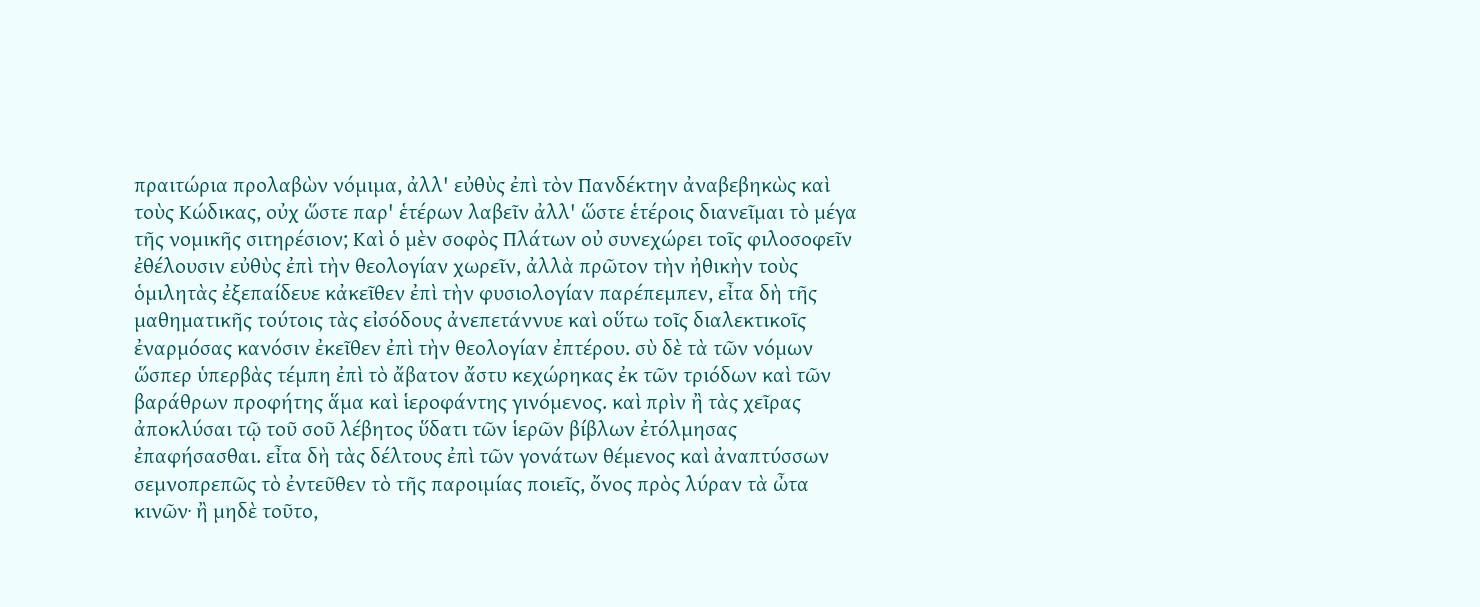πραιτώρια προλαβὼν νόμιμα, ἀλλ' εὐθὺς ἐπὶ τὸν Πανδέκτην ἀναβεβηκὼς καὶ τοὺς Κώδικας, οὐχ ὥστε παρ' ἑτέρων λαβεῖν ἀλλ' ὥστε ἑτέροις διανεῖμαι τὸ μέγα τῆς νομικῆς σιτηρέσιον; Καὶ ὁ μὲν σοφὸς Πλάτων οὐ συνεχώρει τοῖς φιλοσοφεῖν ἐθέλουσιν εὐθὺς ἐπὶ τὴν θεολογίαν χωρεῖν, ἀλλὰ πρῶτον τὴν ἠθικὴν τοὺς ὁμιλητὰς ἐξεπαίδευε κἀκεῖθεν ἐπὶ τὴν φυσιολογίαν παρέπεμπεν, εἶτα δὴ τῆς μαθηματικῆς τούτοις τὰς εἰσόδους ἀνεπετάννυε καὶ οὕτω τοῖς διαλεκτικοῖς ἐναρμόσας κανόσιν ἐκεῖθεν ἐπὶ τὴν θεολογίαν ἐπτέρου. σὺ δὲ τὰ τῶν νόμων ὥσπερ ὑπερβὰς τέμπη ἐπὶ τὸ ἄβατον ἄστυ κεχώρηκας ἐκ τῶν τριόδων καὶ τῶν βαράθρων προφήτης ἅμα καὶ ἱεροφάντης γινόμενος. καὶ πρὶν ἢ τὰς χεῖρας ἀποκλύσαι τῷ τοῦ σοῦ λέβητος ὕδατι τῶν ἱερῶν βίβλων ἐτόλμησας ἐπαφήσασθαι. εἶτα δὴ τὰς δέλτους ἐπὶ τῶν γονάτων θέμενος καὶ ἀναπτύσσων σεμνοπρεπῶς τὸ ἐντεῦθεν τὸ τῆς παροιμίας ποιεῖς, ὄνος πρὸς λύραν τὰ ὦτα κινῶν· ἢ μηδὲ τοῦτο,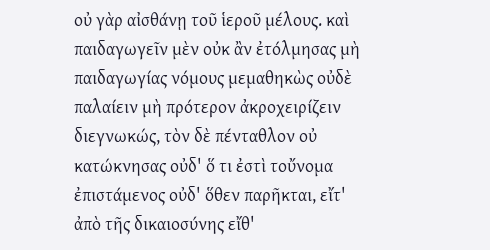οὐ γὰρ αἰσθάνῃ τοῦ ἱεροῦ μέλους. καὶ παιδαγωγεῖν μὲν οὐκ ἂν ἐτόλμησας μὴ παιδαγωγίας νόμους μεμαθηκὼς οὐδὲ παλαίειν μὴ πρότερον ἀκροχειρίζειν διεγνωκώς, τὸν δὲ πένταθλον οὐ κατώκνησας οὐδ' ὅ τι ἐστὶ τοὔνομα ἐπιστάμενος οὐδ' ὅθεν παρῆκται, εἴτ' ἀπὸ τῆς δικαιοσύνης εἴθ'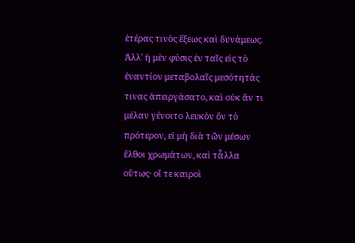ἑτέρας τινὸς ἕξεως καὶ δυνάμεως. Ἀλλ' ἡ μὲν φύσις ἐν ταῖς εἰς τὸ ἐναντίον μεταβολαῖς μεσότητάς τινας ἀπειργάσατο, καὶ οὐκ ἄν τι μέλαν γένοιτο λευκὸν ὂν τὸ πρότερον, εἰ μὴ διὰ τῶν μέσων ἔλθοι χρωμάτων, καὶ τἆλλα οὕτως· οἵ τε καιροὶ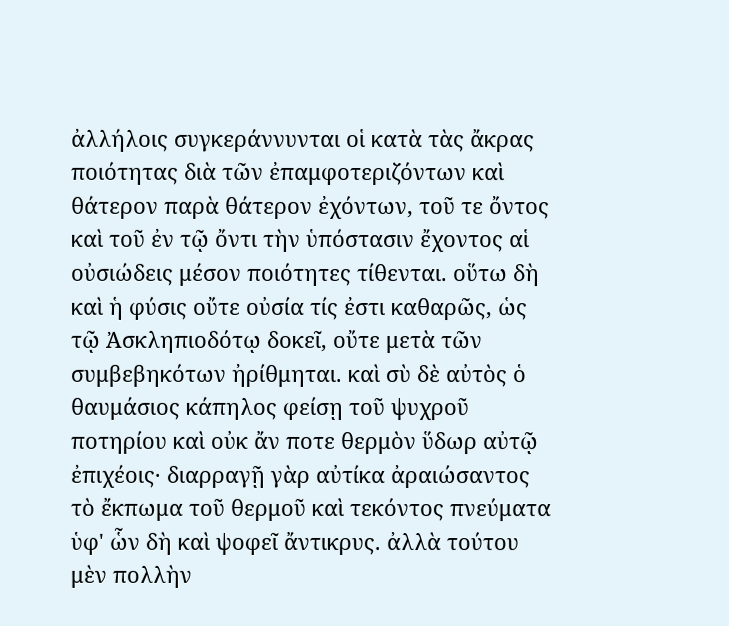ἀλλήλοις συγκεράννυνται οἱ κατὰ τὰς ἄκρας ποιότητας διὰ τῶν ἐπαμφοτεριζόντων καὶ θάτερον παρὰ θάτερον ἐχόντων, τοῦ τε ὄντος καὶ τοῦ ἐν τῷ ὄντι τὴν ὑπόστασιν ἔχοντος αἱ οὐσιώδεις μέσον ποιότητες τίθενται. οὕτω δὴ καὶ ἡ φύσις οὔτε οὐσία τίς ἐστι καθαρῶς, ὡς τῷ Ἀσκληπιοδότῳ δοκεῖ, οὔτε μετὰ τῶν συμβεβηκότων ἠρίθμηται. καὶ σὺ δὲ αὐτὸς ὁ θαυμάσιος κάπηλος φείσῃ τοῦ ψυχροῦ ποτηρίου καὶ οὐκ ἄν ποτε θερμὸν ὕδωρ αὐτῷ ἐπιχέοις· διαρραγῇ γὰρ αὐτίκα ἀραιώσαντος τὸ ἔκπωμα τοῦ θερμοῦ καὶ τεκόντος πνεύματα ὑφ' ὧν δὴ καὶ ψοφεῖ ἄντικρυς. ἀλλὰ τούτου μὲν πολλὴν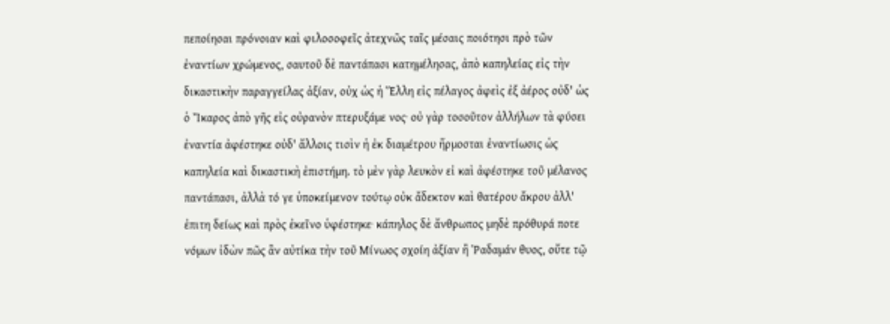πεποίησαι πρόνοιαν καὶ φιλοσοφεῖς ἀτεχνῶς ταῖς μέσαις ποιότησι πρὸ τῶν ἐναντίων χρώμενος, σαυτοῦ δὲ παντάπασι κατημέλησας, ἀπὸ καπηλείας εἰς τὴν δικαστικὴν παραγγείλας ἀξίαν, οὐχ ὡς ἡ Ἕλλη εἰς πέλαγος ἀφεὶς ἐξ ἀέρος οὐδ' ὡς ὁ Ἴκαρος ἀπὸ γῆς εἰς οὐρανὸν πτερυξάμε νος· οὐ γὰρ τοσοῦτον ἀλλήλων τὰ φύσει ἐναντία ἀφέστηκε οὐδ' ἄλλοις τισὶν ἡ ἐκ διαμέτρου ἥρμοσται ἐναντίωσις ὡς καπηλεία καὶ δικαστικὴ ἐπιστήμη. τὸ μὲν γὰρ λευκὸν εἰ καὶ ἀφέστηκε τοῦ μέλανος παντάπασι, ἀλλὰ τό γε ὑποκείμενον τούτῳ οὐκ ἄδεκτον καὶ θατέρου ἄκρου ἀλλ' ἐπιτη δείως καὶ πρὸς ἐκεῖνο ὑφέστηκε· κάπηλος δὲ ἄνθρωπος μηδὲ πρόθυρά ποτε νόμων ἰδὼν πῶς ἂν αὐτίκα τὴν τοῦ Μίνωος σχοίη ἀξίαν ἢ Ῥαδαμάν θυος, οὔτε τῷ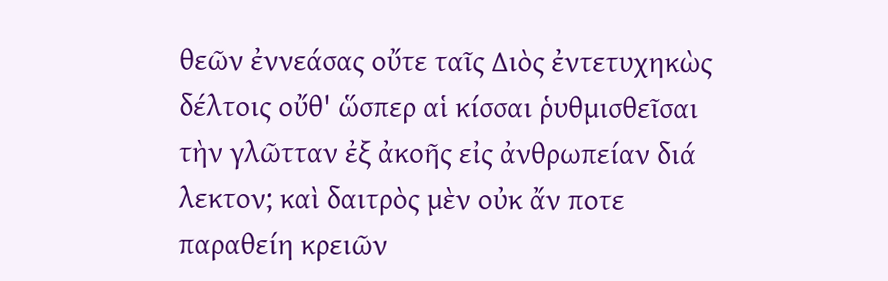θεῶν ἐννεάσας οὔτε ταῖς Διὸς ἐντετυχηκὼς δέλτοις οὔθ' ὥσπερ αἱ κίσσαι ῥυθμισθεῖσαι τὴν γλῶτταν ἐξ ἀκοῆς εἰς ἀνθρωπείαν διά λεκτον; καὶ δαιτρὸς μὲν οὐκ ἄν ποτε παραθείη κρειῶν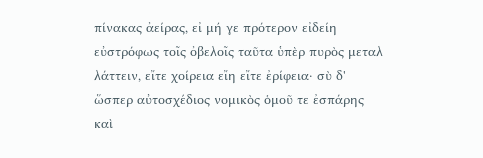πίνακας ἀείρας, εἰ μή γε πρότερον εἰδείη εὐστρόφως τοῖς ὀβελοῖς ταῦτα ὑπὲρ πυρὸς μεταλ λάττειν, εἴτε χοίρεια εἴη εἴτε ἐρίφεια· σὺ δ' ὥσπερ αὐτοσχέδιος νομικὸς ὁμοῦ τε ἐσπάρης καὶ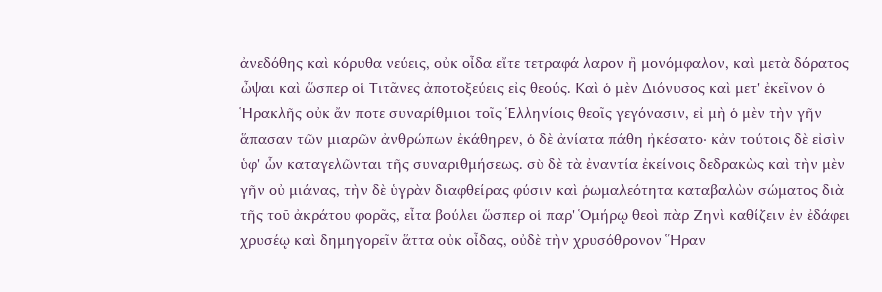ἀνεδόθης καὶ κόρυθα νεύεις, οὐκ οἶδα εἴτε τετραφά λαρον ἢ μονόμφαλον, καὶ μετὰ δόρατος ὦψαι καὶ ὥσπερ οἱ Τιτᾶνες ἀποτοξεύεις εἰς θεούς. Καὶ ὁ μὲν Διόνυσος καὶ μετ' ἐκεῖνον ὁ Ἡρακλῆς οὐκ ἄν ποτε συναρίθμιοι τοῖς Ἑλληνίοις θεοῖς γεγόνασιν, εἰ μὴ ὁ μὲν τὴν γῆν ἅπασαν τῶν μιαρῶν ἀνθρώπων ἐκάθηρεν, ὁ δὲ ἀνίατα πάθη ἠκέσατο· κἀν τούτοις δὲ εἰσὶν ὑφ' ὧν καταγελῶνται τῆς συναριθμήσεως. σὺ δὲ τὰ ἐναντία ἐκείνοις δεδρακὼς καὶ τὴν μὲν γῆν οὐ μιάνας, τὴν δὲ ὑγρὰν διαφθείρας φύσιν καὶ ῥωμαλεότητα καταβαλὼν σώματος διὰ τῆς τοῦ ἀκράτου φορᾶς, εἶτα βούλει ὥσπερ οἱ παρ' Ὁμήρῳ θεοὶ πὰρ Ζηνὶ καθίζειν ἐν ἐδάφει χρυσέῳ καὶ δημηγορεῖν ἅττα οὐκ οἶδας, οὐδὲ τὴν χρυσόθρονον Ἥραν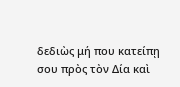δεδιὼς μή που κατείπῃ σου πρὸς τὸν Δία καὶ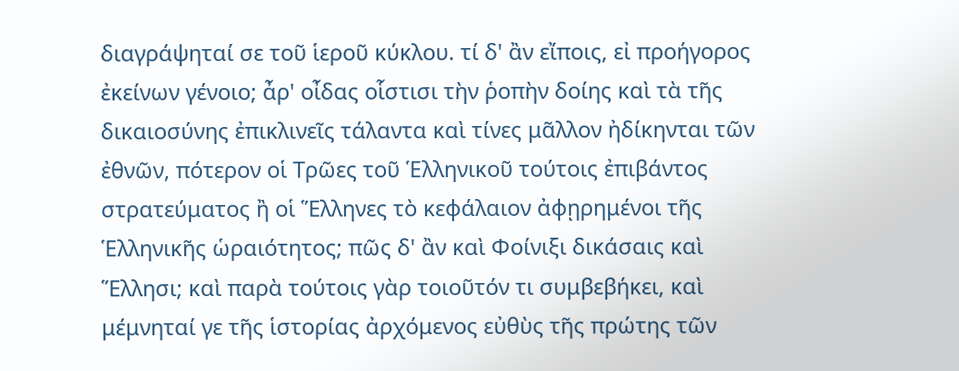διαγράψηταί σε τοῦ ἱεροῦ κύκλου. τί δ' ἂν εἴποις, εἰ προήγορος ἐκείνων γένοιο; ἆρ' οἶδας οἷστισι τὴν ῥοπὴν δοίης καὶ τὰ τῆς δικαιοσύνης ἐπικλινεῖς τάλαντα καὶ τίνες μᾶλλον ἠδίκηνται τῶν ἐθνῶν, πότερον οἱ Τρῶες τοῦ Ἑλληνικοῦ τούτοις ἐπιβάντος στρατεύματος ἢ οἱ Ἕλληνες τὸ κεφάλαιον ἀφῃρημένοι τῆς Ἑλληνικῆς ὡραιότητος; πῶς δ' ἂν καὶ Φοίνιξι δικάσαις καὶ Ἕλλησι; καὶ παρὰ τούτοις γὰρ τοιοῦτόν τι συμβεβήκει, καὶ μέμνηταί γε τῆς ἱστορίας ἀρχόμενος εὐθὺς τῆς πρώτης τῶν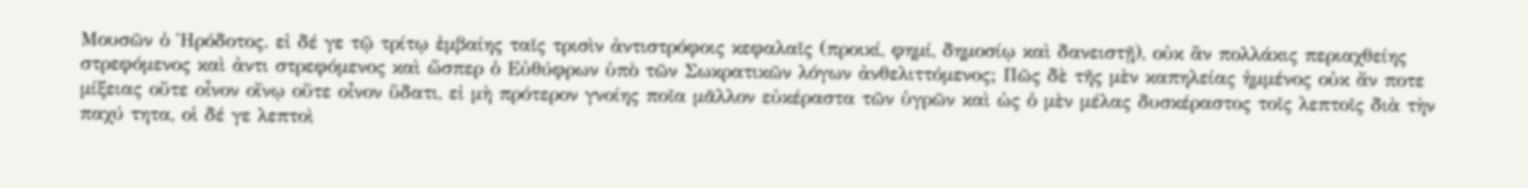Μουσῶν ὁ Ἡρόδοτος. εἰ δέ γε τῷ τρίτῳ ἐμβαίης ταῖς τρισὶν ἀντιστρόφοις κεφαλαῖς (προικί, φημί, δημοσίῳ καὶ δανειστῇ), οὐκ ἂν πολλάκις περιαχθείης στρεφόμενος καὶ ἀντι στρεφόμενος καὶ ὥσπερ ὁ Εὐθύφρων ὑπὸ τῶν Σωκρατικῶν λόγων ἀνθελιττόμενος; Πῶς δὲ τῆς μὲν καπηλείας ἡμμένος οὐκ ἄν ποτε μίξειας οὔτε οἶνον οἴνῳ οὔτε οἶνον ὕδατι, εἰ μὴ πρότερον γνοίης ποῖα μᾶλλον εὐκέραστα τῶν ὑγρῶν καὶ ὡς ὁ μὲν μέλας δυσκέραστος τοῖς λεπτοῖς διὰ τὴν παχύ τητα, οἱ δέ γε λεπτοὶ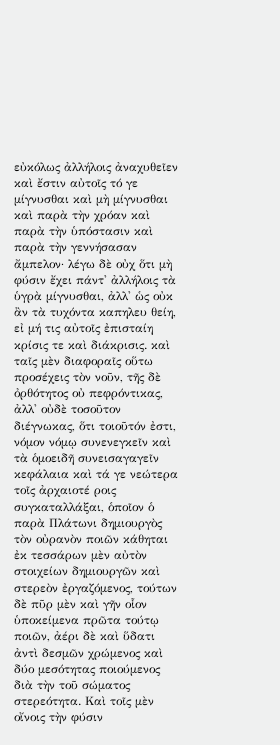εὐκόλως ἀλλήλοις ἀναχυθεῖεν καὶ ἔστιν αὐτοῖς τό γε μίγνυσθαι καὶ μὴ μίγνυσθαι καὶ παρὰ τὴν χρόαν καὶ παρὰ τὴν ὑπόστασιν καὶ παρὰ τὴν γεννήσασαν ἄμπελον· λέγω δὲ οὐχ ὅτι μὴ φύσιν ἔχει πάντ' ἀλλήλοις τὰ ὑγρὰ μίγνυσθαι, ἀλλ' ὡς οὐκ ἂν τὰ τυχόντα καπηλευ θείη, εἰ μή τις αὐτοῖς ἐπισταίη κρίσις τε καὶ διάκρισις. καὶ ταῖς μὲν διαφοραῖς οὕτω προσέχεις τὸν νοῦν, τῆς δὲ ὀρθότητος οὐ πεφρόντικας, ἀλλ' οὐδὲ τοσοῦτον διέγνωκας, ὅτι τοιοῦτόν ἐστι, νόμον νόμῳ συνενεγκεῖν καὶ τὰ ὁμοειδῆ συνεισαγαγεῖν κεφάλαια καὶ τά γε νεώτερα τοῖς ἀρχαιοτέ ροις συγκαταλλάξαι, ὁποῖον ὁ παρὰ Πλάτωνι δημιουργὸς τὸν οὐρανὸν ποιῶν κάθηται ἐκ τεσσάρων μὲν αὐτὸν στοιχείων δημιουργῶν καὶ στερεὸν ἐργαζόμενος, τούτων δὲ πῦρ μὲν καὶ γῆν οἷον ὑποκείμενα πρῶτα τούτῳ ποιῶν, ἀέρι δὲ καὶ ὕδατι ἀντὶ δεσμῶν χρώμενος καὶ δύο μεσότητας ποιούμενος διὰ τὴν τοῦ σώματος στερεότητα. Καὶ τοῖς μὲν οἴνοις τὴν φύσιν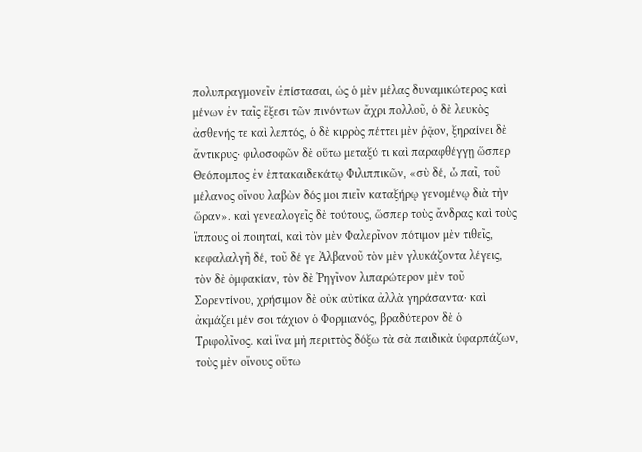πολυπραγμονεῖν ἐπίστασαι, ὡς ὁ μὲν μέλας δυναμικώτερος καὶ μένων ἐν ταῖς ἕξεσι τῶν πινόντων ἄχρι πολλοῦ, ὁ δὲ λευκὸς ἀσθενής τε καὶ λεπτός, ὁ δὲ κιρρὸς πέττει μὲν ῥᾷον, ξηραίνει δὲ ἄντικρυς· φιλοσοφῶν δὲ οὕτω μεταξύ τι καὶ παραφθέγγῃ ὥσπερ Θεόπομπος ἐν ἑπτακαιδεκάτῳ Φιλιππικῶν, «σὺ δέ, ὦ παῖ, τοῦ μέλανος οἴνου λαβὼν δός μοι πιεῖν καταξήρῳ γενομένῳ διὰ τὴν ὥραν». καὶ γενεαλογεῖς δὲ τούτους, ὥσπερ τοὺς ἄνδρας καὶ τοὺς ἵππους οἱ ποιηταί, καὶ τὸν μὲν Φαλερῖνον πότιμον μὲν τιθεῖς, κεφαλαλγῆ δέ, τοῦ δέ γε Ἀλβανοῦ τὸν μὲν γλυκάζοντα λέγεις, τὸν δὲ ὀμφακίαν, τὸν δὲ Ῥηγῖνον λιπαρώτερον μὲν τοῦ Σορεντίνου, χρήσιμον δὲ οὐκ αὐτίκα ἀλλὰ γηράσαντα· καὶ ἀκμάζει μέν σοι τάχιον ὁ Φορμιανός, βραδύτερον δὲ ὁ Τριφολῖνος. καὶ ἵνα μὴ περιττὸς δόξω τὰ σὰ παιδικὰ ὑφαρπάζων, τοὺς μὲν οἴνους οὕτω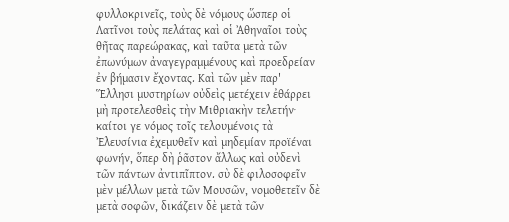φυλλοκρινεῖς, τοὺς δὲ νόμους ὥσπερ οἱ Λατῖνοι τοὺς πελάτας καὶ οἱ Ἀθηναῖοι τοὺς θῆτας παρεώρακας, καὶ ταῦτα μετὰ τῶν ἐπωνύμων ἀναγεγραμμένους καὶ προεδρείαν ἐν βήμασιν ἔχοντας. Καὶ τῶν μὲν παρ' Ἕλλησι μυστηρίων οὐδεὶς μετέχειν ἐθάρρει μὴ προτελεσθεὶς τὴν Μιθριακὴν τελετήν· καίτοι γε νόμος τοῖς τελουμένοις τὰ Ἐλευσίνια ἐχεμυθεῖν καὶ μηδεμίαν προϊέναι φωνήν, ὅπερ δὴ ῥᾶστον ἄλλως καὶ οὐδενὶ τῶν πάντων ἀντιπῖπτον. σὺ δὲ φιλοσοφεῖν μὲν μέλλων μετὰ τῶν Μουσῶν, νομοθετεῖν δὲ μετὰ σοφῶν, δικάζειν δὲ μετὰ τῶν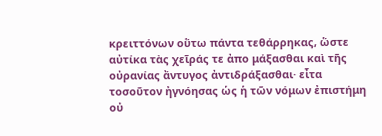κρειττόνων οὕτω πάντα τεθάρρηκας, ὥστε αὐτίκα τὰς χεῖράς τε ἀπο μάξασθαι καὶ τῆς οὐρανίας ἄντυγος ἀντιδράξασθαι· εἶτα τοσοῦτον ἠγνόησας ὡς ἡ τῶν νόμων ἐπιστήμη οὐ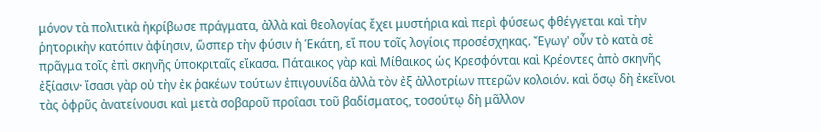μόνον τὰ πολιτικὰ ἠκρίβωσε πράγματα, ἀλλὰ καὶ θεολογίας ἔχει μυστήρια καὶ περὶ φύσεως φθέγγεται καὶ τὴν ῥητορικὴν κατόπιν ἀφίησιν, ὥσπερ τὴν φύσιν ἡ Ἑκάτη, εἴ που τοῖς λογίοις προσέσχηκας. Ἔγωγ' οὖν τὸ κατὰ σὲ πρᾶγμα τοῖς ἐπὶ σκηνῆς ὑποκριταῖς εἴκασα. Πάταικος γὰρ καὶ Μίθαικος ὡς Κρεσφόνται καὶ Κρέοντες ἀπὸ σκηνῆς ἐξίασιν· ἴσασι γὰρ οὐ τὴν ἐκ ῥακέων τούτων ἐπιγουνίδα ἀλλὰ τὸν ἐξ ἀλλοτρίων πτερῶν κολοιόν. καὶ ὅσῳ δὴ ἐκεῖνοι τὰς ὀφρῦς ἀνατείνουσι καὶ μετὰ σοβαροῦ προΐασι τοῦ βαδίσματος, τοσούτῳ δὴ μᾶλλον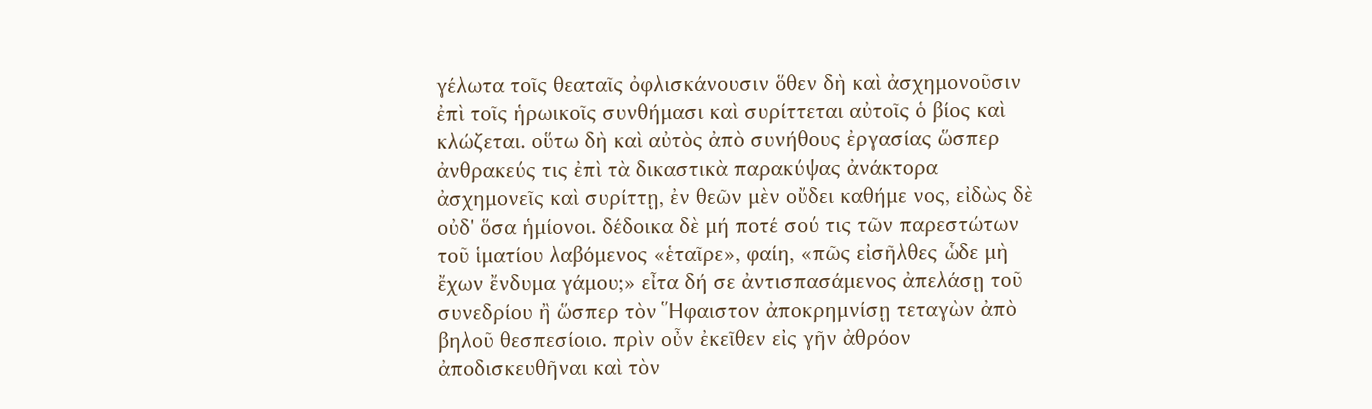γέλωτα τοῖς θεαταῖς ὀφλισκάνουσιν ὅθεν δὴ καὶ ἀσχημονοῦσιν ἐπὶ τοῖς ἡρωικοῖς συνθήμασι καὶ συρίττεται αὐτοῖς ὁ βίος καὶ κλώζεται. οὕτω δὴ καὶ αὐτὸς ἀπὸ συνήθους ἐργασίας ὥσπερ ἀνθρακεύς τις ἐπὶ τὰ δικαστικὰ παρακύψας ἀνάκτορα ἀσχημονεῖς καὶ συρίττῃ, ἐν θεῶν μὲν οὔδει καθήμε νος, εἰδὼς δὲ οὐδ' ὅσα ἡμίονοι. δέδοικα δὲ μή ποτέ σού τις τῶν παρεστώτων τοῦ ἱματίου λαβόμενος «ἑταῖρε», φαίη, «πῶς εἰσῆλθες ὧδε μὴ ἔχων ἔνδυμα γάμου;» εἶτα δή σε ἀντισπασάμενος ἀπελάσῃ τοῦ συνεδρίου ἢ ὥσπερ τὸν Ἥφαιστον ἀποκρημνίσῃ τεταγὼν ἀπὸ βηλοῦ θεσπεσίοιο. πρὶν οὖν ἐκεῖθεν εἰς γῆν ἀθρόον ἀποδισκευθῆναι καὶ τὸν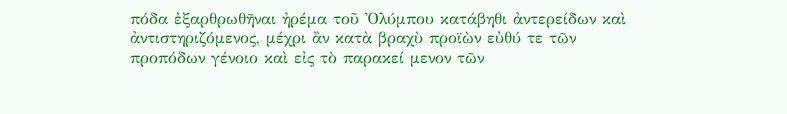πόδα ἐξαρθρωθῆναι ἠρέμα τοῦ Ὀλύμπου κατάβηθι ἀντερείδων καὶ ἀντιστηριζόμενος, μέχρι ἂν κατὰ βραχὺ προϊὼν εὐθύ τε τῶν προπόδων γένοιο καὶ εἰς τὸ παρακεί μενον τῶν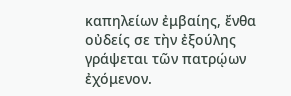καπηλείων ἐμβαίης, ἔνθα οὐδείς σε τὴν ἐξούλης γράψεται τῶν πατρῴων ἐχόμενον.